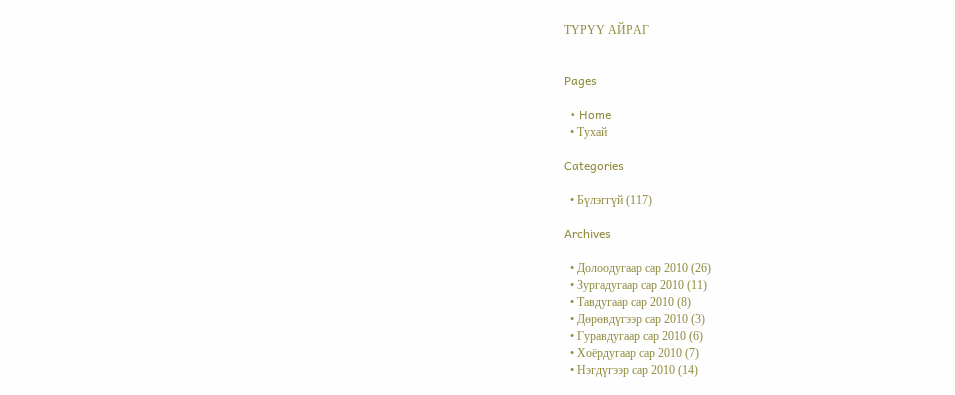ТҮРҮҮ АЙРАГ


Pages

  • Home
  • Тухай

Categories

  • Бүлэггүй (117)

Archives

  • Долоодугаар сар 2010 (26)
  • Зургадугаар сар 2010 (11)
  • Тавдугаар сар 2010 (8)
  • Дөрөвдүгээр сар 2010 (3)
  • Гуравдугаар сар 2010 (6)
  • Хоёрдугаар сар 2010 (7)
  • Нэгдүгээр сар 2010 (14)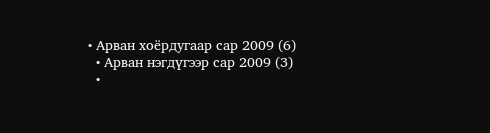• Арван хоёрдугаар сар 2009 (6)
  • Арван нэгдүгээр сар 2009 (3)
  •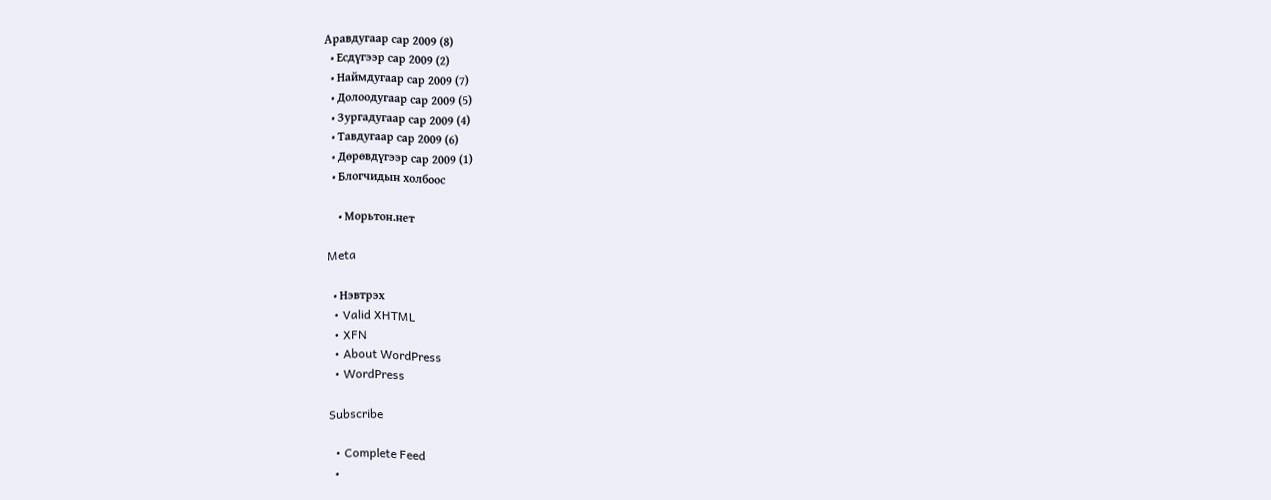Аравдугаар сар 2009 (8)
  • Есдүгээр сар 2009 (2)
  • Наймдугаар сар 2009 (7)
  • Долоодугаар сар 2009 (5)
  • Зургадугаар сар 2009 (4)
  • Тавдугаар сар 2009 (6)
  • Дөрөвдүгээр сар 2009 (1)
  • Блогчидын холбоос

    • Морьтон.нет

Meta

  • Нэвтрэх
  • Valid XHTML
  • XFN
  • About WordPress
  • WordPress

Subscribe

  • Complete Feed
  •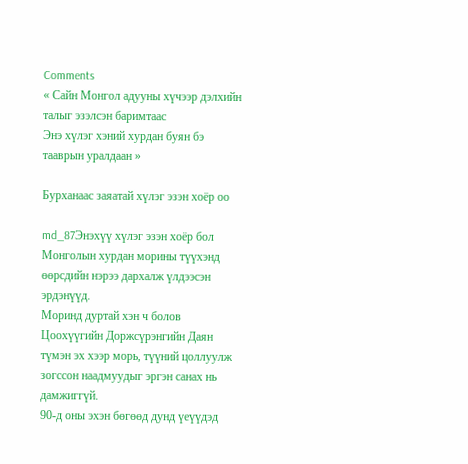Comments
« Сайн Монгол адууны хүчээр дэлхийн талыг эзэлсэн баримтаас
Энэ хүлэг хэний хурдан буян бэ тааврын уралдаан »

Бурханаас заяатай хүлэг эзэн хоёр оо

md_87Энэхүү хүлэг эзэн хоёр бол Монголын хурдан морины түүхэнд өөрсдийн нэрээ дархалж үлдээсэн эрдэнүүд.
Моринд дуртай хэн ч болов Цоохүүгийн Доржсүрэнгийн Даян түмэн эх хээр морь, түүний цоллуулж зогссон наадмуудыг эргэн санах нь дамжиггүй.
90-д оны эхэн бөгөөд дунд үеүүдэд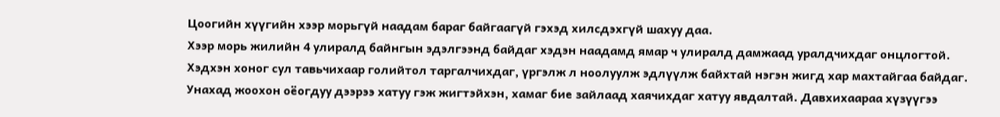Цоогийн хүүгийн хээр морьгүй наадам бараг байгаагүй гэхэд хилсдэхгүй шахуу даа.
Хээр морь жилийн 4 улиралд байнгын эдэлгээнд байдаг хэдэн наадамд ямар ч улиралд дамжаад уралдчихдаг онцлогтой. Хэдхэн хоног сул тавьчихаар голийтол таргалчихдаг, үргэлж л ноолуулж эдлүүлж байхтай нэгэн жигд хар махтайгаа байдаг.
Унахад жоохон оёогдуу дээрээ хатуу гэж жигтэйхэн, хамаг бие зайлаад хаячихдаг хатуу явдалтай. Давхихаараа хүзүүгээ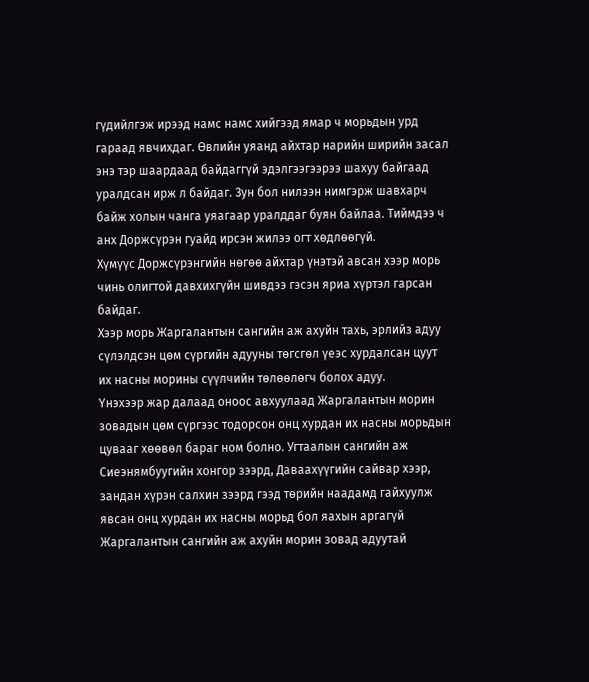гүдийлгэж ирээд намс намс хийгээд ямар ч морьдын урд гараад явчихдаг. Өвлийн уяанд айхтар нарийн ширийн засал энэ тэр шаардаад байдаггүй эдэлгээгээрээ шахуу байгаад уралдсан ирж л байдаг. Зун бол нилээн нимгэрж шавхарч байж холын чанга уяагаар уралддаг буян байлаа. Тиймдээ ч анх Доржсүрэн гуайд ирсэн жилээ огт хөдлөөгүй.
Хүмүүс Доржсүрэнгийн нөгөө айхтар үнэтэй авсан хээр морь чинь олигтой давхихгүйн шивдээ гэсэн яриа хүртэл гарсан байдаг.
Хээр морь Жаргалантын сангийн аж ахуйн тахь, эрлийз адуу сүлэлдсэн цөм сүргийн адууны төгсгөл үеэс хурдалсан цуут их насны морины сүүлчийн төлөөлөгч болох адуу.
Үнэхээр жар далаад оноос авхуулаад Жаргалантын морин зовадын цөм сүргээс тодорсон онц хурдан их насны морьдын цувааг хөөвөл бараг ном болно. Угтаалын сангийн аж Сиеэнямбуугийн хонгор зээрд, Даваахүүгийн сайвар хээр, зандан хүрэн салхин зээрд гээд төрийн наадамд гайхуулж явсан онц хурдан их насны морьд бол яахын аргагүй Жаргалантын сангийн аж ахуйн морин зовад адуутай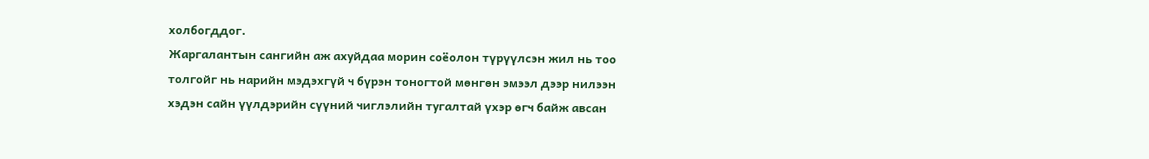холбогддог.
Жаргалантын сангийн аж ахуйдаа морин соёолон түрүүлсэн жил нь тоо толгойг нь нарийн мэдэхгүй ч бүрэн тоногтой мөнгөн эмээл дээр нилээн хэдэн сайн үүлдэрийн сүүний чиглэлийн тугалтай үхэр өгч байж авсан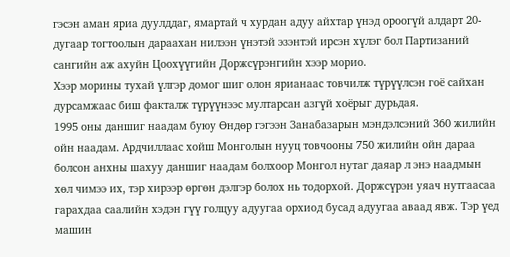гэсэн аман яриа дуулддаг, ямартай ч хурдан адуу айхтар үнэд ороогүй алдарт 20-дугаар тогтоолын дараахан нилээн үнэтэй эзэнтэй ирсэн хүлэг бол Партизаний сангийн аж ахуйн Цоохүүгийн Доржсүрэнгийн хээр морио.
Хээр морины тухай үлгэр домог шиг олон ярианаас товчилж түрүүлсэн гоё сайхан дурсамжаас биш факталж түрүүнээс мултарсан азгүй хоёрыг дурьдая.
1995 оны даншиг наадам буюу Өндөр гэгээн Занабазарын мэндэлсэний 360 жилийн ойн наадам. Ардчиллаас хойш Монголын нууц товчооны 750 жилийн ойн дараа болсон анхны шахуу даншиг наадам болхоор Монгол нутаг даяар л энэ наадмын хөл чимээ их, тэр хирээр өргөн дэлгэр болох нь тодорхой. Доржсүрэн уяач нутгаасаа гарахдаа саалийн хэдэн гүү голцуу адуугаа орхиод бусад адуугаа аваад явж. Тэр үед машин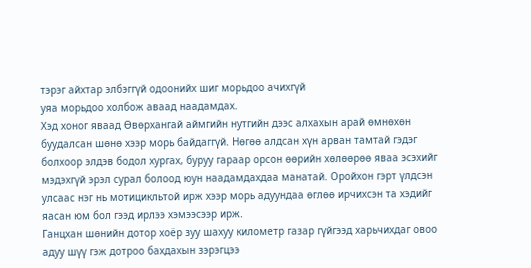тэрэг айхтар элбэггүй одоонийх шиг морьдоо ачихгүй
уяа морьдоо холбож аваад наадамдах.
Хэд хоног яваад Өвөрхангай аймгийн нутгийн дээс алхахын арай өмнөхөн буудалсан шөнө хээр морь байдаггүй. Нөгөө алдсан хүн арван тамтай гэдэг болхоор элдэв бодол хургах, буруу гараар орсон өөрийн хөлөөрөө яваа эсэхийг мэдэхгүй эрэл сурал болоод юун наадамдахдаа манатай. Оройхон гэрт үлдсэн улсаас нэг нь мотицикльтой ирж хээр морь адуундаа өглөө ирчихсэн та хэдийг яасан юм бол гээд ирлээ хэмээсээр ирж.
Ганцхан шөнийн дотор хоёр зуу шахуу километр газар гүйгээд харьчихдаг овоо адуу шүү гэж дотроо бахдахын зэрэгцээ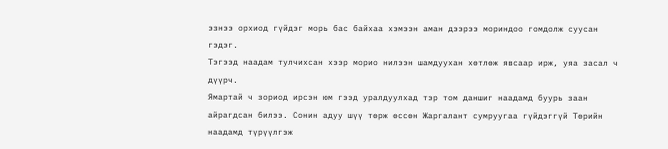эзнээ орхиод гүйдэг морь бас байхаа хэмээн аман дээрээ мориндоо гомдолж суусан гэдэг.
Тэгээд наадам тулчихсан хээр морио нилээн шамдуухан хөтлөж явсаар ирж, уяа засал ч дүүрч.
Ямартай ч зориод ирсэн юм гээд уралдуулхад тэр том даншиг наадамд буурь заан айрагдсан билээ. Сонин адуу шүү төрж өссөн Жаргалант сумруугаа гүйдэггүй Төрийн наадамд түрүүлгэж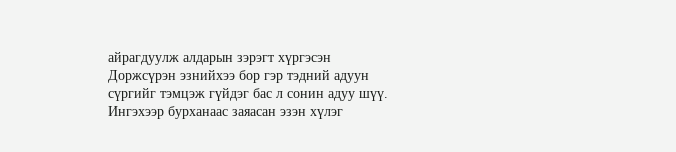айрагдуулж алдарын зэрэгт хүргэсэн Доржсүрэн эзнийхээ бор гэр тэдний адуун сүргийг тэмцэж гүйдэг бас л сонин адуу шүү. Ингэхээр бурханаас заяасан эзэн хүлэг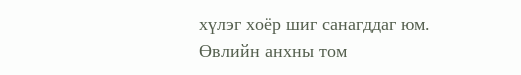хүлэг хоёр шиг санагддаг юм.
Өвлийн анхны том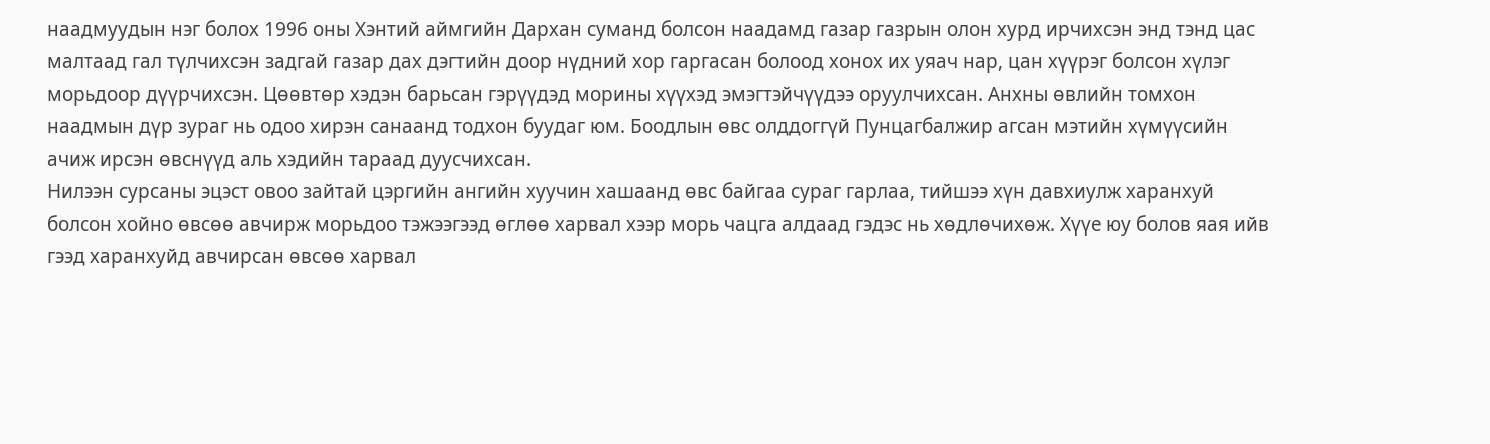наадмуудын нэг болох 1996 оны Хэнтий аймгийн Дархан суманд болсон наадамд газар газрын олон хурд ирчихсэн энд тэнд цас малтаад гал түлчихсэн задгай газар дах дэгтийн доор нүдний хор гаргасан болоод хонох их уяач нар, цан хүүрэг болсон хүлэг морьдоор дүүрчихсэн. Цөөвтөр хэдэн барьсан гэрүүдэд морины хүүхэд эмэгтэйчүүдээ оруулчихсан. Анхны өвлийн томхон наадмын дүр зураг нь одоо хирэн санаанд тодхон буудаг юм. Боодлын өвс олддоггүй Пунцагбалжир агсан мэтийн хүмүүсийн ачиж ирсэн өвснүүд аль хэдийн тараад дуусчихсан.
Нилээн сурсаны эцэст овоо зайтай цэргийн ангийн хуучин хашаанд өвс байгаа сураг гарлаа, тийшээ хүн давхиулж харанхуй болсон хойно өвсөө авчирж морьдоо тэжээгээд өглөө харвал хээр морь чацга алдаад гэдэс нь хөдлөчихөж. Хүүе юу болов яая ийв гээд харанхуйд авчирсан өвсөө харвал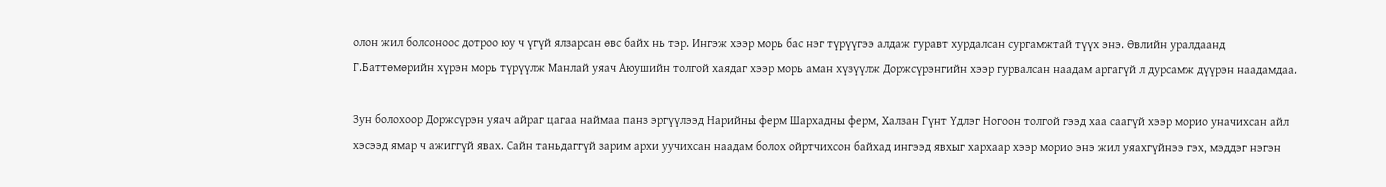олон жил болсоноос дотроо юу ч үгүй ялзарсан өвс байх нь тэр. Ингэж хээр морь бас нэг түрүүгээ алдаж гуравт хурдалсан сургамжтай түүх энэ. Өвлийн уралдаанд Г.Баттөмөрийн хүрэн морь түрүүлж Манлай уяач Аюушийн толгой хаядаг хээр морь аман хүзүүлж Доржсүрэнгийн хээр гурвалсан наадам аргагүй л дурсамж дүүрэн наадамдаа.

Зун болохоор Доржсүрэн уяач айраг цагаа наймаа панз эргүүлээд Нарийны ферм Шархадны ферм, Халзан Гүнт Үдлэг Ногоон толгой гээд хаа саагүй хээр морио уначихсан айл хэсээд ямар ч ажиггүй явах. Сайн таньдаггүй зарим архи уучихсан наадам болох ойртчихсон байхад ингээд явхыг хархаар хээр морио энэ жил уяахгүйнээ гэх, мэддэг нэгэн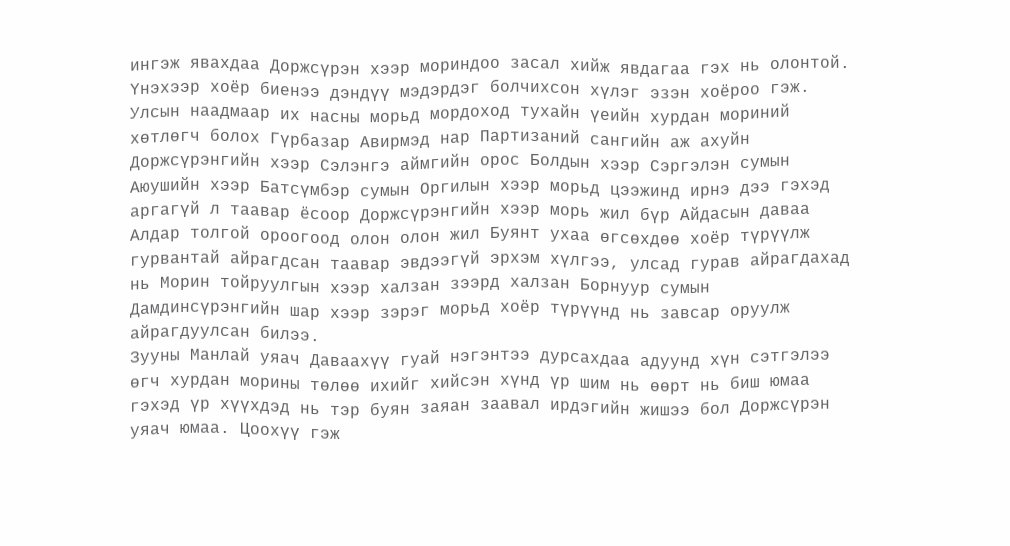ингэж явахдаа Доржсүрэн хээр мориндоо засал хийж явдагаа гэх нь олонтой. Үнэхээр хоёр биенээ дэндүү мэдэрдэг болчихсон хүлэг эзэн хоёроо гэж.
Улсын наадмаар их насны морьд мордоход тухайн үеийн хурдан мориний хөтлөгч болох Гүрбазар Авирмэд нар Партизаний сангийн аж ахуйн Доржсүрэнгийн хээр Сэлэнгэ аймгийн орос Болдын хээр Сэргэлэн сумын Аюушийн хээр Батсүмбэр сумын Оргилын хээр морьд цээжинд ирнэ дээ гэхэд аргагүй л таавар ёсоор Доржсүрэнгийн хээр морь жил бүр Айдасын даваа Алдар толгой ороогоод олон олон жил Буянт ухаа өгсөхдөө хоёр түрүүлж гурвантай айрагдсан таавар эвдээгүй эрхэм хүлгээ, улсад гурав айрагдахад нь Морин тойруулгын хээр халзан зээрд халзан Борнуур сумын Дамдинсүрэнгийн шар хээр зэрэг морьд хоёр түрүүнд нь завсар оруулж айрагдуулсан билээ.
Зууны Манлай уяач Даваахүү гуай нэгэнтээ дурсахдаа адуунд хүн сэтгэлээ өгч хурдан морины төлөө ихийг хийсэн хүнд үр шим нь өөрт нь биш юмаа гэхэд үр хүүхдэд нь тэр буян заяан заавал ирдэгийн жишээ бол Доржсүрэн уяач юмаа. Цоохүү гэж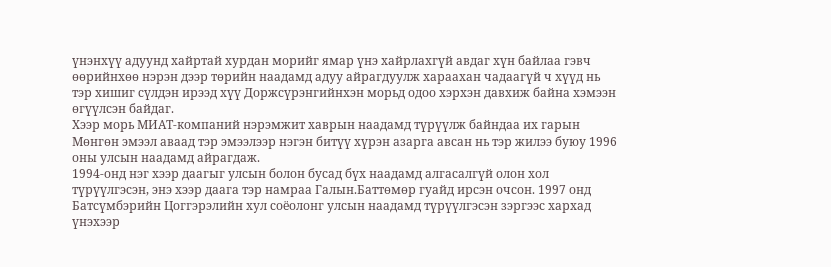үнэнхүү адуунд хайртай хурдан морийг ямар үнэ хайрлахгүй авдаг хүн байлаа гэвч өөрийнхөө нэрэн дээр төрийн наадамд адуу айрагдуулж хараахан чадаагүй ч хүүд нь тэр хишиг сүлдэн ирээд хүү Доржсүрэнгийнхэн морьд одоо хэрхэн давхиж байна хэмээн өгүүлсэн байдаг.
Хээр морь МИАТ-компаний нэрэмжит хаврын наадамд түрүүлж байндаа их гарын Мөнгөн эмээл аваад тэр эмээлээр нэгэн битүү хүрэн азарга авсан нь тэр жилээ буюу 1996 оны улсын наадамд айрагдаж.
1994-онд нэг хээр даагыг улсын болон бусад бүх наадамд алгасалгүй олон хол түрүүлгэсэн, энэ хээр даага тэр намраа Галын.Баттөмөр гуайд ирсэн очсон. 1997 онд Батсүмбэрийн Цоггэрэлийн хул соёолонг улсын наадамд түрүүлгэсэн зэргээс хархад үнэхээр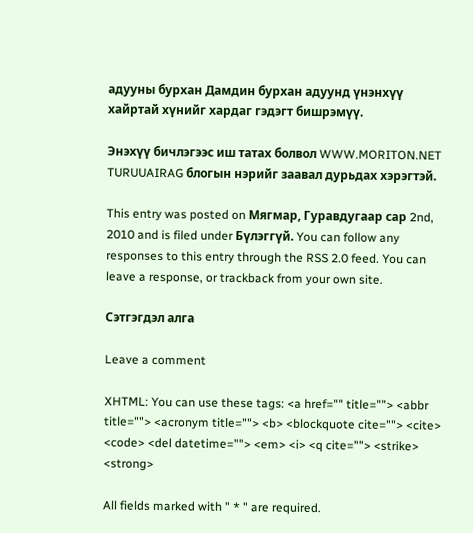адууны бурхан Дамдин бурхан адуунд үнэнхүү хайртай хүнийг хардаг гэдэгт бишрэмүү.

Энэхүү бичлэгээс иш татах болвол WWW.MORITON.NET TURUUAIRAG блогын нэрийг заавал дурьдах хэрэгтэй.

This entry was posted on Мягмар, Гуравдугаар сар 2nd, 2010 and is filed under Бүлэггүй. You can follow any responses to this entry through the RSS 2.0 feed. You can leave a response, or trackback from your own site.

Сэтгэгдэл алга

Leave a comment

XHTML: You can use these tags: <a href="" title=""> <abbr title=""> <acronym title=""> <b> <blockquote cite=""> <cite> <code> <del datetime=""> <em> <i> <q cite=""> <strike> <strong>

All fields marked with " * " are required.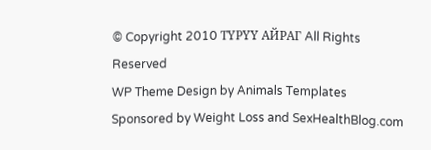© Copyright 2010 ТҮРҮҮ АЙРАГ All Rights Reserved
WP Theme Design by Animals Templates Sponsored by Weight Loss and SexHealthBlog.com